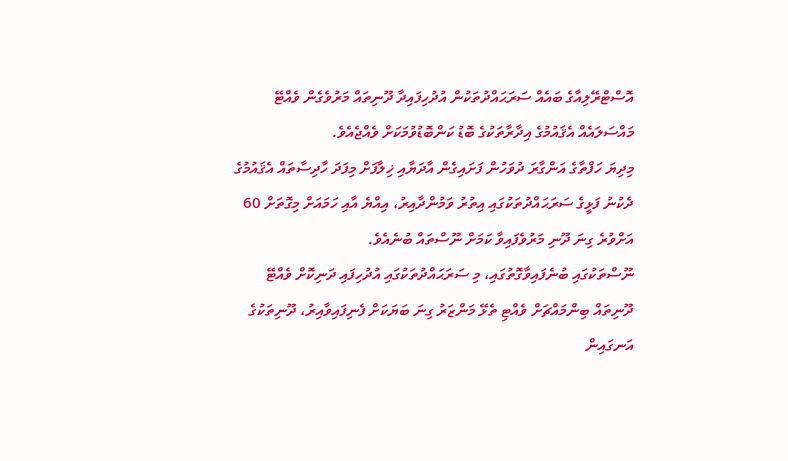އޮސްޓްރޭލިއާގެ ބައެއް ސަރަޙައްދުތަކުން އުދުހިފައިދާ ދޫނިތައް މަރުވެގެން ވެއްޓޭ މައްސަލައެއް އެޤައުމުގެ އިދާރާތަކުގެ ބޮޑު ކަންބޮޑުވުމަކަށް ވެއްޖެއެވެ.
މިދިޔަ ހަފްތާގެ އަންގާރަ ދުވަހުން ފަށައިގެން އާދަޔާއި ޚިލާފަށް މިފަދަ ހާދިސާތައް އެޤައުމުގެ ދެކުނު ފަޅީގެ ސަރަޙައްދުތަކުގައި އިތުރު ވަމުންދާއިރު، އިއްޔެ އާއި ހަމައަށް މިގޮތަށް 60 އަށްވުރެ ގިނަ ދޫނި މަރުވެފައިވާ ކަމަށް ނޫސްތައް ބުނެއެވެ.
ނޫސްތަކުގައި ބުނެފައިވާގޮތުގައި، މި ސަރަޙައްދުތަކުގައި އުދުހިފައި ދަނިކޮށް ވެއްޓޭ ދޫނިތައް ބިންމައްޗަށް ވެއްޓި ތެޅޭ މަންޒަރު ގިނަ ބަޔަކަށް ފެނިފައިވާއިރު، ދޫނިތަކުގެ އަނގައިން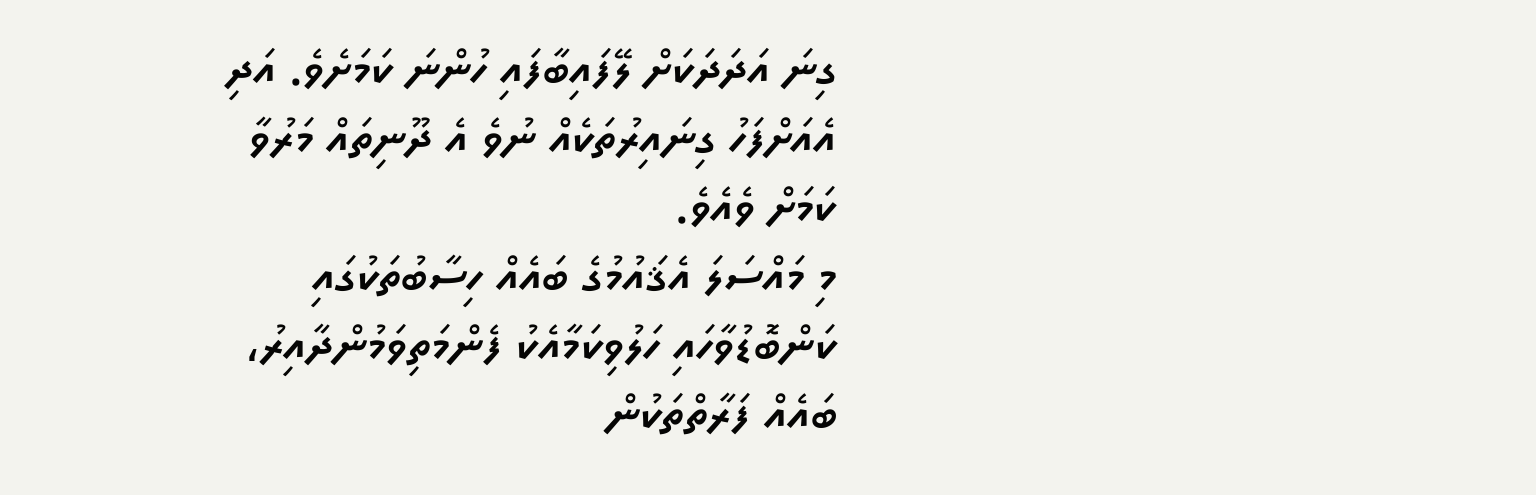ގިނަ އަދަދަކަށް ލޭފައިބާފައި ހުންނަ ކަމަށެވެ. އަދި އެއަށްފަހު ގިނައިރުތަކެއް ނުވެ އެ ދޫނިތައް މަރުވާ ކަމަށް ވެއެވެ.
މި މައްސަލަ އެޤައުމުގެ ބައެއް ހިސާބުތަކުގައި ކަންބޮޑުވާހައި ހަލުވިކަމާއެކު ފެންމަތިވަމުންދާއިރު، ބައެއް ފަރާތްތަކުން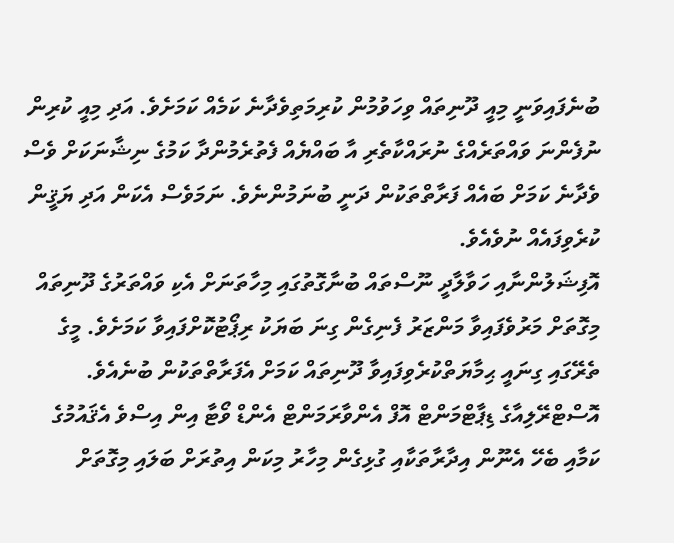ބުނެފައިވަނީ މިއީ ދޫނިތައް ވިހަވުމުން ކުރިމަތިވެދާނެ ކަމެއް ކަމަށެވެ. އަދި މިއީ ކުރިން ނުފެންނަ ވައްތަރެއްގެ ނުރައްކާތެރި އާ ބައްޔެއް ފެތުރެމުންދާ ކަމުގެ ނިޝާނަކަށް ވެސް ވެދާނެ ކަމަށް ބައެއް ފަރާތްތަކުން ދަނީ ބުނަމުންނެވެ. ނަމަވެސް އެކަން އަދި ޔަޤީން ކުރެވިފައެއް ނުވެއެވެ.
އޮފިޝަލުންނާއި ހަވާލާދީ ނޫސްތައް ބުނާގޮތުގައި މިހާތަނަށް އެކި ވައްތަރުގެ ދޫނިތައް މިގޮތަށް މަރުވެފައިވާ މަންޒަރު ފެނިގެން ގިނަ ބަޔަކު ރިޕޯޓުކޮށްފައިވާ ކަމަށެވެ. މީގެ ތެރޭގައި ގިނައީ ޙިމާޔަތްކުރެވިފައިވާ ދޫނިތައް ކަމަށް އެފަރާތްތަކުން ބުނެއެވެ.
އޮސްޓްރޭލިއާގެ ޑިޕާޓްމަންޓް އޮފް އެންވާރަމަންޓް އެންޑް ވޯޓާ އިން އިސްވެ އެޤައުމުގެ ކަމާއި ބެހޭ އެނޫން އިދާރާތަކާއި ގުޅިގެން މިހާރު މިކަން އިތުރަށް ބަލައި މިގޮތަށް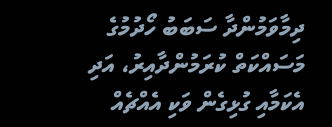ދިމާވަމުންދާ ސަބަބު ހޯދުމުގެ މަސައްކަތް ކުރަމުންދާއިރު، އަދި އެކަމާއި ގުޅިގެން ވަކި އެއްޗެއް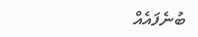ބުނެފައެއް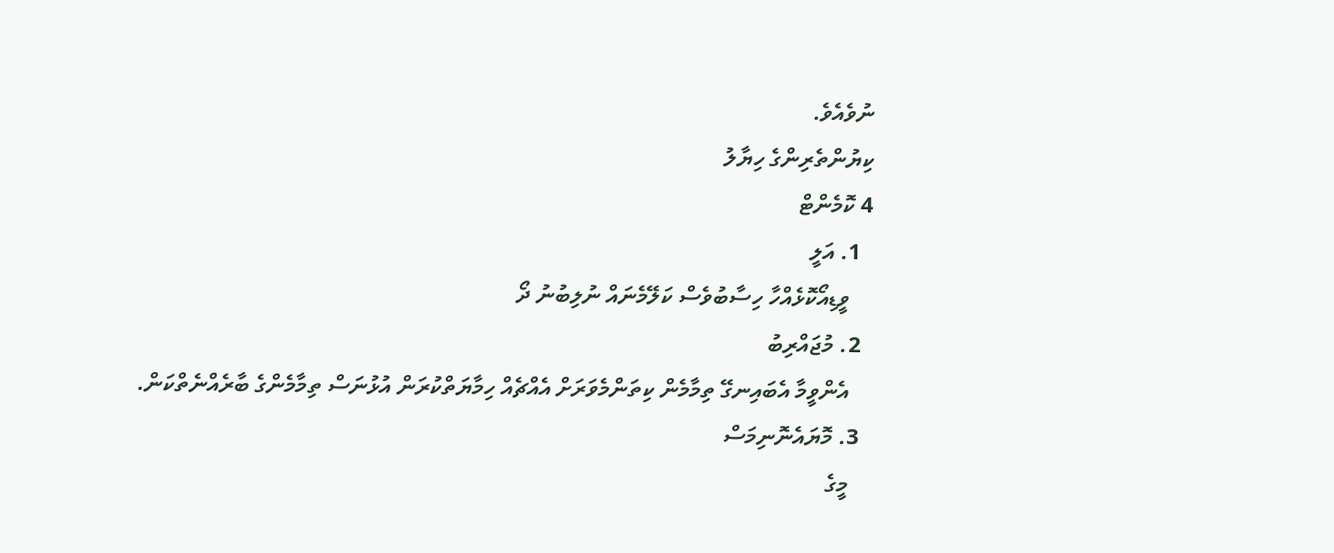ނުވެއެވެ.
ކިޔުންތެރިންގެ ހިޔާލު
4 ކޮމެންޓް
  1. އަލީ
    ވީޑިއޯކޮޅެއްހާ ހިސާބުވެސް ކަލޭމެނައް ނުލިބުނު ދޯ
  2. މުޖައްރިބު
    އެންވީމާ އެބައިނގޭ ތިމާމެން ކިތަންމެވަރަށް އެއްޗެއް ހިމާޔަތްކުރަން އުޅުނަސް ތިމާމެންގެ ބާރެއްނެތްކަން.
  3. މޮޔައެނޮނިމަސް
    މީގެ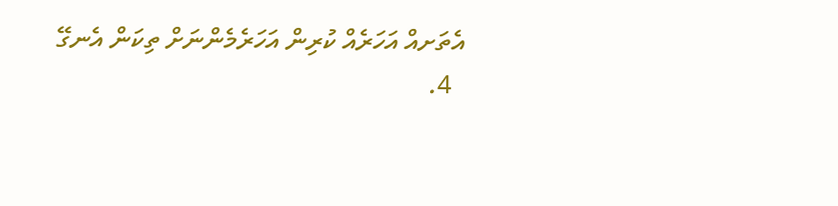އެތަށއް އަހަރެއް ކުރިން އަހަރެމެންނަށް ތިކަން އެނގޭ
  4.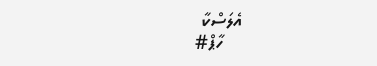އެލަސްކާ
    ހާޕް#